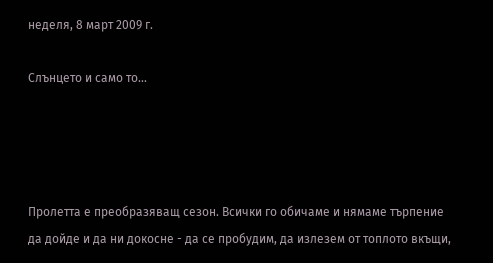неделя, 8 март 2009 г.

Слънцето и само то...




Пролетта е преобразяващ сезон. Всички го обичаме и нямаме търпение да дойде и да ни докосне - да се пробудим, да излезем от топлото вкъщи,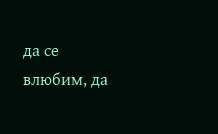да се влюбим, да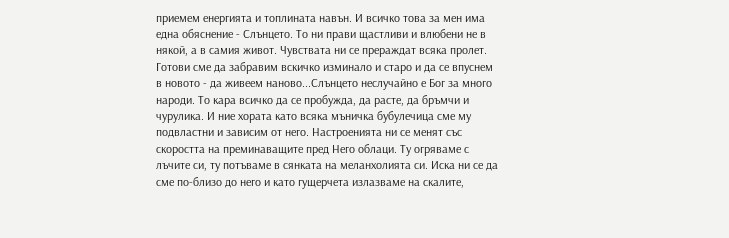приемем енергията и топлината навън. И всичко това за мен има една обяснение - Слънцето. То ни прави щастливи и влюбени не в някой, а в самия живот. Чувствата ни се прераждат всяка пролет. Готови сме да забравим вскичко изминало и старо и да се впуснем в новото - да живеем наново...Слънцето неслучайно е Бог за много народи. То кара всичко да се пробужда, да расте, да бръмчи и чурулика. И ние хората като всяка мъничка бубулечица сме му подвластни и зависим от него. Настроенията ни се менят със скоростта на преминаващите пред Него облаци. Ту огряваме с лъчите си, ту потъваме в сянката на меланхолията си. Иска ни се да сме по-близо до него и като гущерчета излазваме на скалите,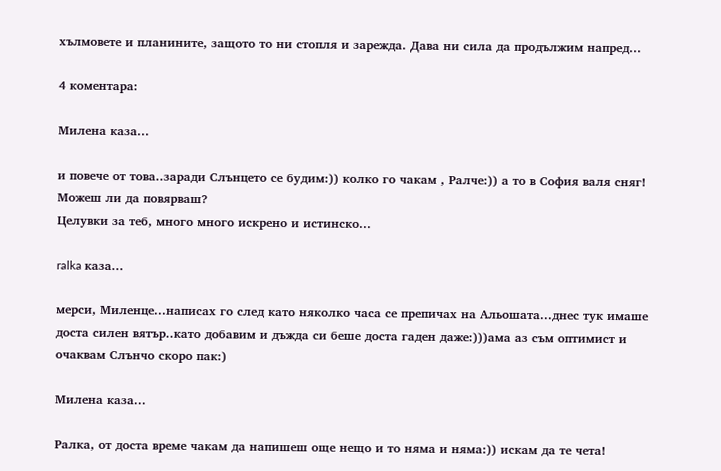хълмовете и планините, защото то ни стопля и зарежда. Дава ни сила да продължим напред...

4 коментара:

Милена каза...

и повече от това..заради Слънцето се будим:)) колко го чакам , Ралче:)) а то в София валя сняг! Можеш ли да повярваш?
Целувки за теб, много много искрено и истинско...

ralka каза...

мерси, Миленце...написах го след като няколко часа се препичах на Альошата...днес тук имаше доста силен вятър..като добавим и дъжда си беше доста гаден даже:)))ама аз съм оптимист и очаквам Слънчо скоро пак:)

Милена каза...

Ралка, от доста време чакам да напишеш още нещо и то няма и няма:)) искам да те чета!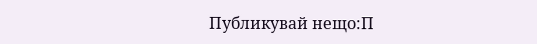Публикувай нещо:П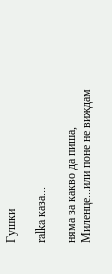Гушки

ralka каза...

няма за какво да пиша, Миленце...или поне не виждам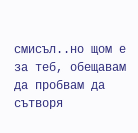смисъл..но щом е за теб, обещавам да пробвам да сътворя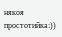някоя простотийка:))